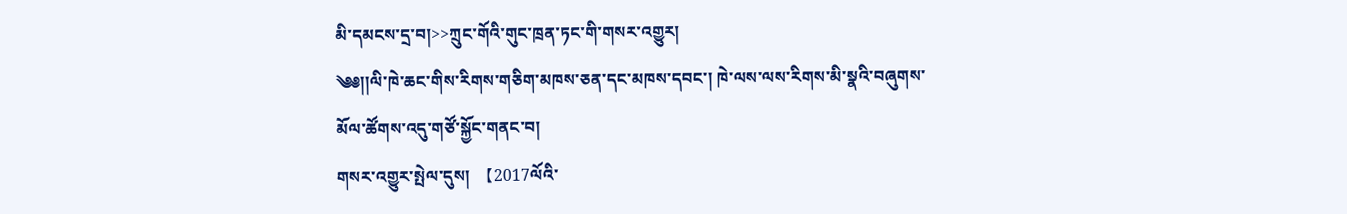མི་དམངས་དྲ་བ།>>ཀྲུང་གོའི་གུང་ཁྲན་ཏང་གི་གསར་འགྱུར།
༄༅།།ལི་ཁེ་ཆང་གིས་རིགས་གཅིག་མཁས་ཅན་དང་མཁས་དབང་། ཁེ་ལས་ལས་རིགས་མི་སྣའི་བཞུགས་
མོལ་ཚོགས་འདུ་གཙོ་སྐྱོང་གནང་བ།
གསར་འགྱུར་སྤེལ་དུས།  【2017ལོའི་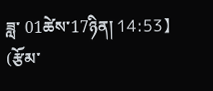ཟླ་ 01ཚེས་17ཉིན། 14:53】   (རྩོམ་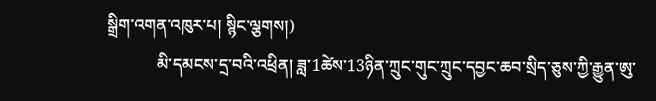སྒྲིག་འགན་འཁུར་པ། སྙིང་ལྕགས།)
            མི་དམངས་དྲ་བའི་འཕྲིན། ཟླ་1ཚེས་13ཉིན་ཀྲུང་གུང་ཀྲུང་དབྱང་ཆབ་སྲིད་ཅུས་ཀྱི་རྒྱུན་ཨུ་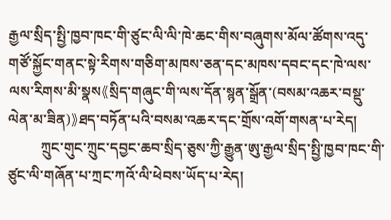རྒྱལ་སྲིད་སྤྱི་ཁྱབ་ཁང་གི་ཙུང་ལི་ལི་ཁེ་ཆང་གིས་བཞུགས་མོལ་ཚོགས་འདུ་གཙོ་སྐྱོང་གནང་སྟེ་རིགས་གཅིག་མཁས་ཅན་དང་མཁས་དབང་དང་ཁེ་ལས་ལས་རིགས་མི་སྣས《སྲིད་གཞུང་གི་ལས་དོན་སྙན་སྒྲོན་(བསམ་འཆར་བསྡུ་ལེན་མ་ཟིན)》ཐད་བཏོན་པའི་བསམ་འཆར་དང་གྲོས་འགོ་གསན་པ་རེད།
         ཀྲུང་གུང་ཀྲུང་དབྱང་ཆབ་སྲིད་ཅུས་ཀྱི་རྒྱུན་ཨུ་རྒྱལ་སྲིད་སྤྱི་ཁྱབ་ཁང་གི་ཙུང་ལི་གཞོན་པ་ཀྲང་ཀའོ་ལི་ཕེབས་ཡོད་པ་རེད།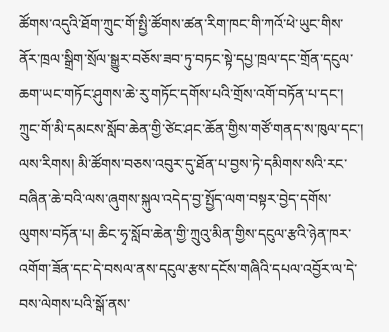ཚོགས་འདུའི་ཐོག་ཀྲུང་གོ་སྤྱི་ཚོགས་ཚན་རིག་ཁང་གི་ཀའོ་ཕེ་ཡུང་གིས་ནོར་ཁྲལ་སྒྲིག་སྲོལ་སྒྱུར་བཅོས་ཟབ་ཏུ་བཏང་སྟེ་དཔྱ་ཁྲལ་དང་གྲོན་དངུལ་ཆག་ཡང་གཏོང་ཤུགས་ཆེ་རུ་གཏོང་དགོས་པའི་གྲོས་འགོ་བཏོན་པ་དང་། ཀྲུང་གོ་མི་དམངས་སློབ་ཆེན་གྱི་ཙེང་ཤང་ཆོན་གྱིས་གཙོ་གནད་ས་ཁུལ་དང་། ལས་རིགས། མི་ཚོགས་བཅས་འབུར་དུ་ཐོན་པ་བྱས་ཏེ་དམིགས་སའི་རང་བཞིན་ཆེ་བའི་ལས་ཞུགས་སྐུལ་འདེད་བྱ་སྤྱོད་ལག་བསྟར་བྱེད་དགོས་ལུགས་བཏོན་པ། ཆིང་ཧྭ་སློབ་ཆེན་གྱི་ཀྲུའུ་མིན་གྱིས་དངུལ་རྩའི་ཉེན་ཁར་འགོག་ཟོན་དང་དེ་བསལ་ནས་དངུལ་རྩས་དངོས་གཞིའི་དཔལ་འབྱོར་ལ་དེ་བས་ལེགས་པའི་སྒོ་ནས་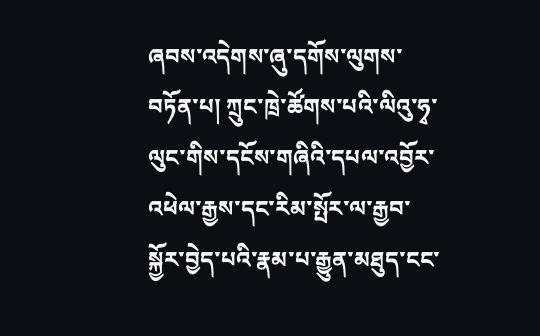ཞབས་འདེགས་ཞུ་དགོས་ལུགས་བཏོན་པ། ཀྲུང་ཁྲེ་ཚོགས་པའི་ལིའུ་ཧྭ་ལུང་གིས་དངོས་གཞིའི་དཔལ་འབྱོར་འཕེལ་རྒྱས་དང་རིམ་སྤོར་ལ་རྒྱབ་སྐྱོར་བྱེད་པའི་རྣམ་པ་རྒྱུན་མཐུད་ངང་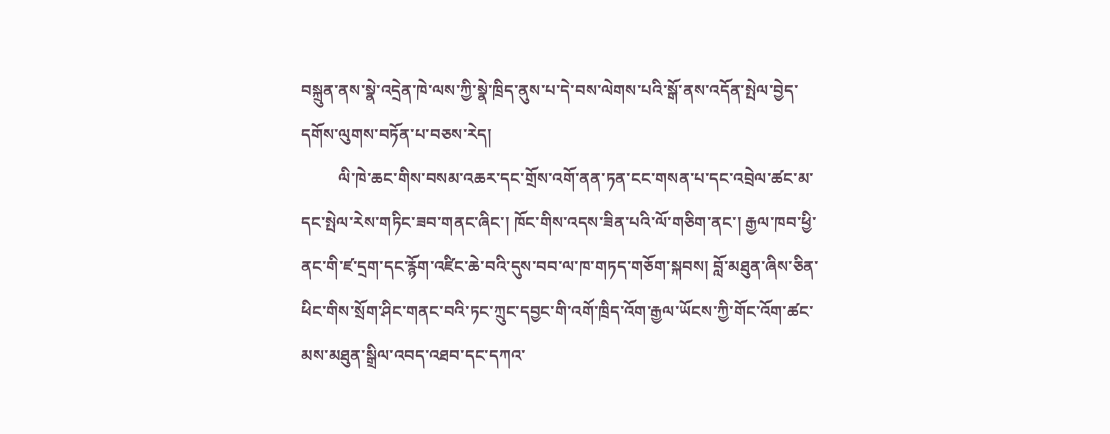བསྐྲུན་ནས་སྣེ་འདྲེན་ཁེ་ལས་ཀྱི་སྣེ་ཁྲིད་ནུས་པ་དེ་བས་ལེགས་པའི་སྒོ་ནས་འདོན་སྤེལ་བྱེད་དགོས་ལུགས་བཏོན་པ་བཅས་རེད།
         ལི་ཁེ་ཆང་གིས་བསམ་འཆར་དང་གྲོས་འགོ་ནན་ཏན་ངང་གསན་པ་དང་འབྲེལ་ཚང་མ་དང་སྤེལ་རེས་གཏིང་ཟབ་གནང་ཞིང་། ཁོང་གིས་འདས་ཟིན་པའི་ལོ་གཅིག་ནང་། རྒྱལ་ཁབ་ཕྱི་ནང་གི་ཛ་དྲག་དང་རྙོག་འཛིང་ཆེ་བའི་དུས་བབ་ལ་ཁ་གཏད་གཅོག་སྐབས། བློ་མཐུན་ཞིས་ཅིན་ཕིང་གིས་སྲོག་ཤིང་གནང་བའི་ཏང་ཀྲུང་དབྱང་གི་འགོ་ཁྲིད་འོག་རྒྱལ་ཡོངས་ཀྱི་གོང་འོག་ཚང་མས་མཐུན་སྒྲིལ་འབད་འཐབ་དང་དཀའ་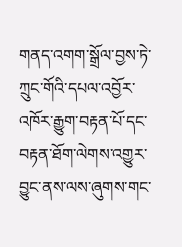གནད་འགག་སྒྲོལ་བྱས་ཏེ་ཀྲུང་གོའི་དཔལ་འབྱོར་འཁོར་རྒྱུག་བརྟན་པོ་དང་བརྟན་ཐོག་ལེགས་འགྱུར་བྱུང་ནས་ལས་ཞུགས་གང་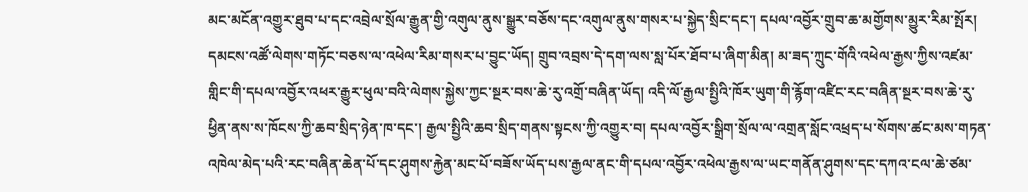མང་མངོན་འགྱུར་ཐུབ་པ་དང་འབྲེལ་སྲོལ་རྒྱུན་གྱི་འགུལ་ནུས་སྒྱུར་བཅོས་དང་འགུལ་ནུས་གསར་པ་སྐྱེད་སྲིང་དང་། དཔལ་འབྱོར་གྲུབ་ཆ་མགྱོགས་མྱུར་རིམ་སྤོར། དམངས་འཚོ་ལེགས་གཏོང་བཅས་ལ་འཕེལ་རིམ་གསར་པ་བྱུང་ཡོད། གྲུབ་འབྲས་དེ་དག་ལས་སླ་པོར་ཐོབ་པ་ཞིག་མིན། མ་ཟད་ཀྲུང་གོའི་འཕེལ་རྒྱས་ཀྱིས་འཛམ་གླིང་གི་དཔལ་འབྱོར་འཕར་རྒྱུར་ཕུལ་བའི་ལེགས་སྐྱེས་ཀྱང་སྔར་བས་ཆེ་རུ་འགྲོ་བཞིན་ཡོད། འདི་ལོ་རྒྱལ་སྤྱིའི་ཁོར་ཡུག་གི་རྙོག་འཛིང་རང་བཞིན་སྔར་བས་ཆེ་རུ་ཕྱིན་ནས་ས་ཁོངས་ཀྱི་ཆབ་སྲིད་ཉེན་ཁ་དང་། རྒྱལ་སྤྱིའི་ཆབ་སྲིད་གནས་སྟངས་ཀྱི་འགྱུར་བ། དཔལ་འབྱོར་སྒྲིག་སྲོལ་ལ་འགྲན་སློང་འཕྲད་པ་སོགས་ཚང་མས་གཏན་འཁེལ་མེད་པའི་རང་བཞིན་ཆེན་པོ་དང་ཤུགས་རྐྱེན་མང་པོ་བཟོས་ཡོད་པས་རྒྱལ་ནང་གི་དཔལ་འབྱོར་འཕེལ་རྒྱས་ལ་ཡང་གནོན་ཤུགས་དང་དཀའ་ངལ་ཆེ་ཙམ་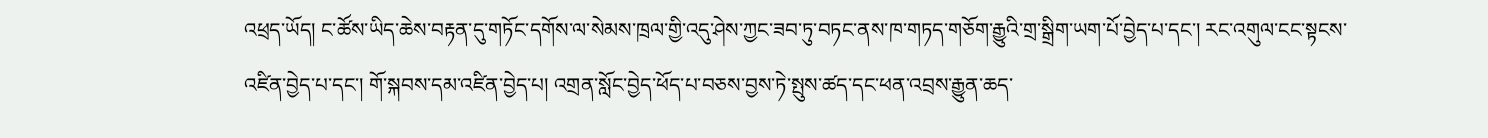འཕྲད་ཡོད། ང་ཚོས་ཡིད་ཆེས་བརྟན་དུ་གཏོང་དགོས་ལ་སེམས་ཁྲལ་གྱི་འདུ་ཤེས་ཀྱང་ཟབ་ཏུ་བཏང་ནས་ཁ་གཏད་གཅོག་རྒྱུའི་གྲ་སྒྲིག་ཡག་པོ་བྱེད་པ་དང་། རང་འགུལ་ངང་སྟངས་འཛིན་བྱེད་པ་དང་། གོ་སྐབས་དམ་འཛིན་བྱེད་པ། འགྲན་སློང་བྱེད་ཕོད་པ་བཅས་བྱས་ཏེ་སྤུས་ཚད་དང་ཕན་འབྲས་རྒྱུན་ཆད་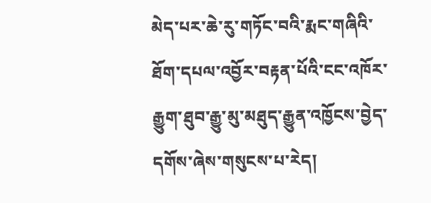མེད་པར་ཆེ་རུ་གཏོང་བའི་རྨང་གཞིའི་ཐོག་དཔལ་འབྱོར་བརྟན་པོའི་ངང་འཁོར་རྒྱུག་ཐུབ་རྒྱུ་མུ་མཐུད་རྒྱུན་འཁྱོངས་བྱེད་དགོས་ཞེས་གསུངས་པ་རེད།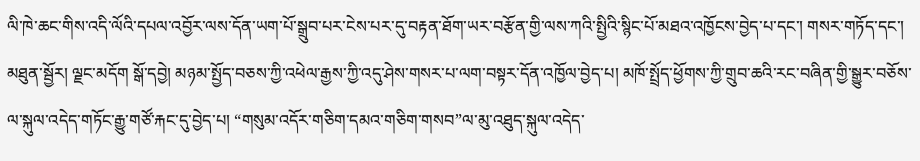ལི་ཁེ་ཆང་གིས་འདི་ལོའི་དཔལ་འབྱོར་ལས་དོན་ཡག་པོ་སྒྲུབ་པར་ངེས་པར་དུ་བརྟན་ཐོག་ཡར་བརྩོན་གྱི་ལས་ཀའི་སྤྱིའི་སྙིང་པོ་མཐའ་འཁྱོངས་བྱེད་པ་དང་། གསར་གཏོད་དང་། མཐུན་སྦྱོར། ལྗང་མདོག སྒོ་དབྱེ། མཉམ་སྤྱོད་བཅས་ཀྱི་འཕེལ་རྒྱས་ཀྱི་འདུ་ཤེས་གསར་པ་ལག་བསྟར་དོན་འཁྱོལ་བྱེད་པ། མཁོ་སྤྲོད་ཕྱོགས་ཀྱི་གྲུབ་ཆའི་རང་བཞིན་གྱི་སྒྱུར་བཅོས་ལ་སྐུལ་འདེད་གཏོང་རྒྱུ་གཙོ་རྐང་དུ་བྱེད་པ། “གསུམ་འདོར་གཅིག་དམའ་གཅིག་གསབ”ལ་མུ་འཐུད་སྐུལ་འདེད་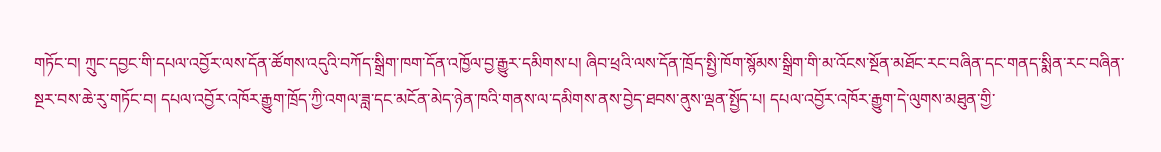གཏོང་བ། ཀྲུང་དབྱང་གི་དཔལ་འབྱོར་ལས་དོན་ཚོགས་འདུའི་བཀོད་སྒྲིག་ཁག་དོན་འཁྱོལ་བྱ་རྒྱུར་དམིགས་པ། ཞིབ་ཕྲའི་ལས་དོན་ཁྲོད་སྤྱི་ཁོག་སྙོམས་སྒྲིག་གི་མ་འོངས་སྔོན་མཐོང་རང་བཞིན་དང་གནད་སྨིན་རང་བཞིན་སྔར་བས་ཆེ་རུ་གཏོང་བ། དཔལ་འབྱོར་འཁོར་རྒྱུག་ཁྲོད་ཀྱི་འགལ་ཟླ་དང་མངོན་མེད་ཉེན་ཁའི་གནས་ལ་དམིགས་ནས་བྱེད་ཐབས་ནུས་ལྡན་སྤྱོད་པ། དཔལ་འབྱོར་འཁོར་རྒྱུག་དེ་ལུགས་མཐུན་གྱི་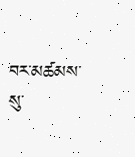བར་མཚམས་སུ་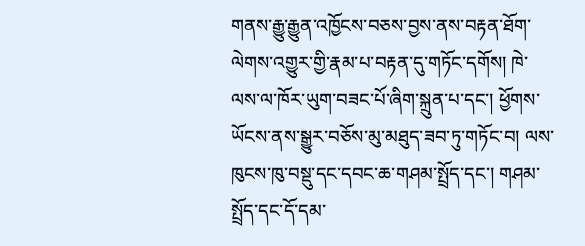གནས་རྒྱུ་རྒྱུན་འཁྱོངས་བཅས་བྱས་ནས་བརྟན་ཐོག་ལེགས་འགྱུར་གྱི་རྣམ་པ་བརྟན་དུ་གཏོང་དགོས། ཁེ་ལས་ལ་ཁོར་ཡུག་བཟང་པོ་ཞིག་སྐྲུན་པ་དང་། ཕྱོགས་ཡོངས་ནས་སྒྱུར་བཅོས་མུ་མཐུད་ཟབ་ཏུ་གཏོང་བ། ལས་ཁུངས་ཁུ་བསྡུ་དང་དབང་ཆ་གཤམ་སྤྲོད་དང་། གཤམ་སྤྲོད་དང་དོ་དམ་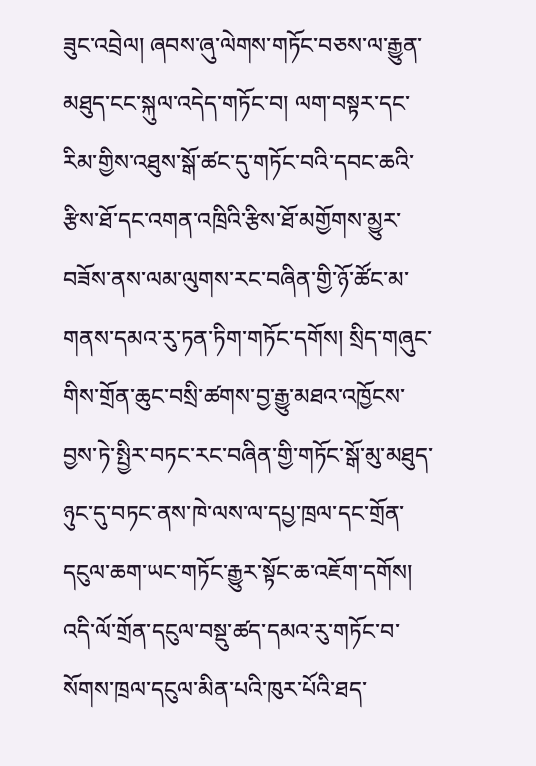ཟུང་འབྲེལ། ཞབས་ཞུ་ལེགས་གཏོང་བཅས་ལ་རྒྱུན་མཐུད་ངང་སྐུལ་འདེད་གཏོང་བ། ལག་བསྟར་དང་རིམ་གྱིས་འཐུས་སྒོ་ཚང་དུ་གཏོང་བའི་དབང་ཆའི་རྩིས་ཐོ་དང་འགན་འཁྲིའི་རྩིས་ཐོ་མགྱོགས་མྱུར་བཟོས་ནས་ལམ་ལུགས་རང་བཞིན་གྱི་ཉོ་ཚོང་མ་གནས་དམའ་རུ་ཏན་ཏིག་གཏོང་དགོས། སྲིད་གཞུང་གིས་གྲོན་ཆུང་བསྲི་ཚགས་བྱ་རྒྱུ་མཐའ་འཁྱོངས་བྱས་ཏེ་སྤྱིར་བཏང་རང་བཞིན་གྱི་གཏོང་སྒོ་མུ་མཐུད་ཉུང་དུ་བཏང་ནས་ཁེ་ལས་ལ་དཔྱ་ཁྲལ་དང་གྲོན་དངུལ་ཆག་ཡང་གཏོང་རྒྱུར་སྟོང་ཆ་འཇོག་དགོས། འདི་ལོ་གྲོན་དངུལ་བསྡུ་ཚད་དམའ་རུ་གཏོང་བ་སོགས་ཁྲལ་དངུལ་མིན་པའི་ཁུར་པོའི་ཐད་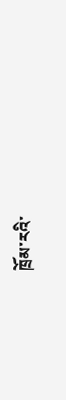ཁྲོམ་རའི་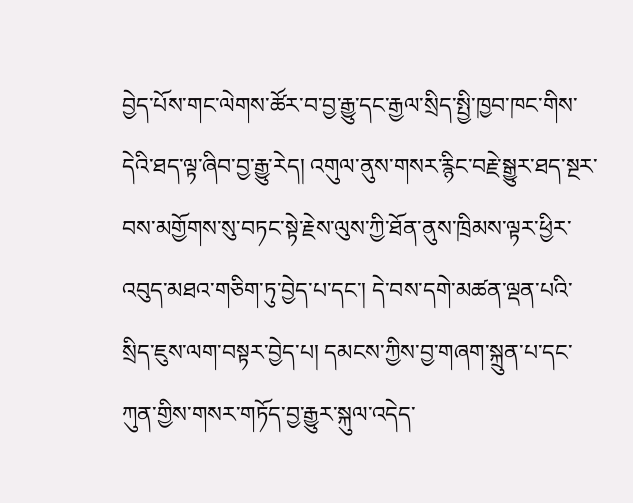བྱེད་པོས་གང་ལེགས་ཚོར་བ་བྱ་རྒྱུ་དང་རྒྱལ་སྲིད་སྤྱི་ཁྱབ་ཁང་གིས་དེའི་ཐད་ལྟ་ཞིབ་བྱ་རྒྱུ་རེད། འགུལ་ནུས་གསར་རྙིང་བརྗེ་སྒྱུར་ཐད་སྔར་བས་མགྱོགས་སུ་བཏང་སྟེ་རྗེས་ལུས་ཀྱི་ཐོན་ནུས་ཁྲིམས་ལྟར་ཕྱིར་འབུད་མཐའ་གཅིག་ཏུ་བྱེད་པ་དང་། དེ་བས་དགེ་མཚན་ལྡན་པའི་སྲིད་ཇུས་ལག་བསྟར་བྱེད་པ། དམངས་ཀྱིས་བྱ་གཞག་སྐྲུན་པ་དང་ཀུན་གྱིས་གསར་གཏོད་བྱ་རྒྱུར་སྐུལ་འདེད་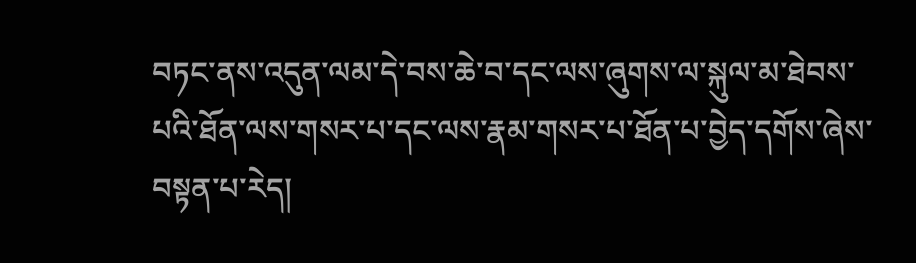བཏང་ནས་འདུན་ལམ་དེ་བས་ཆེ་བ་དང་ལས་ཞུགས་ལ་སྐུལ་མ་ཐེབས་པའི་ཐོན་ལས་གསར་པ་དང་ལས་རྣམ་གསར་པ་ཐོན་པ་བྱེད་དགོས་ཞེས་བསྟན་པ་རེད།